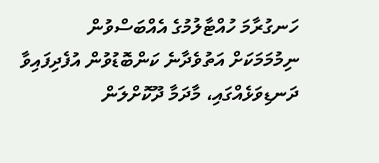ހަނގުރާމަ ހުއްޓާލުމުގެ އެއްބަސްވުން ނިމުމަމަކަށް އަތުވެދާނެ ކަންބޮޑުވުން އުފެދިފައިވާ ދަނޑިވަޅެއްގައި، މާދަމާ ދޫކޮށްލަން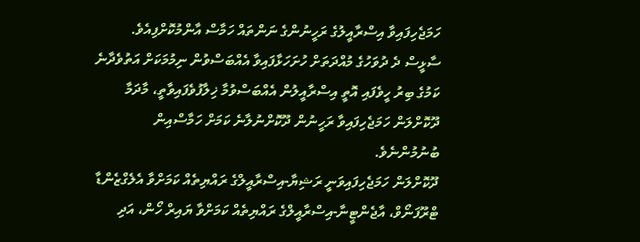ހަމަޖެހިފައިވާ އިސްރާއީލުގެ ރަހީނުންގެ ނަންތައް ހަމާސް އާންމުކޮށްފިއެވެ.
ސާޅީސް ދެ ދުވަހުގެ މުއްދަތަށް ހުށަހަޅާފައިވާ އެއްބަސްވުން ނިމުމަކަށް އަތުވެދާނެ ކަމުގެ ބިރު ހީވެފައި އޮތީ އިސްރާއީލުން އެއްބަސްވުމާ ޚިލާފުވެފައިވާތީ، މާދަމާ ދޫކޮށްލަން ހަމަޖެހިފައިވާ ރަހީނުން ދޫކޮށްނުލާނެ ކަމަށް ހަމާސްއިން ބުނުމުންނެވެ.
ދޫކޮށްލަން ހަމަޖެހިފައިވަނީ ރަޝިޔާ-އިސްރާއީލްގެ ރައްޔިތެއް ކަމަށްވާ އެލެގްޒެންޑާ ޓްރޫފަނޯވް، އާޖެންޓީނާ-އިސްރާއީލްގެ ރައްޔިތެއް ކަމަށްވާ ޔައިރް ހޯން، އަދި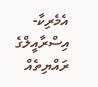އެމެރިކާ-އިސްރާއީލްގެ ރައްޔިތެއް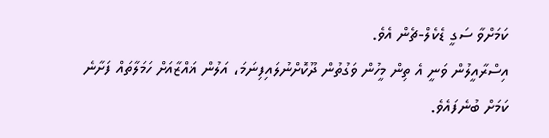ކަމަށްވާ ސަގީ ޑެކެލް-ޗެން އެވެ.
އިސްރާއީލުން ވަނީ އެ ތިން މީހުން ވަގުތުން ދޫކޮށްނުލައިފިނަމަ، އަލުން ޣައްޒާއަށް ހަމަލާތައް ފަށާނެ ކަމަށް ބުނެފައެވެ.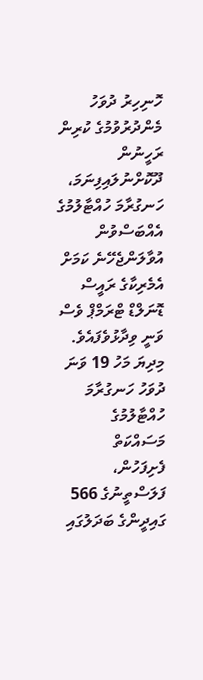ހޮނިހިރު ދުވަހު މެންދުރުވުމުގެ ކުރިން ރަހީނުން ދޫކޮށްނުލައިފިނަމަ، ހަނގުރާމަ ހުއްޓާލުމުގެ އެއްބަސްވުން އުވާލަންޖެހޭނެ ކަމަށް އެމެރިކާގެ ރައީސް ޑޮނަލްޑް ޓްރަމްޕް ވެސް ވަނީ ވިދާޅުވެފައެވެ.
މިދިޔަ މަހު 19 ވަނަ ދުވަހު ހަނގުރާމަ ހުއްޓާލުމުގެ މަސައްކަތް ފެށިފަހުން، ފަލަސްތީނުގެ 566 ގައިދީންގެ ބަދަލުގައި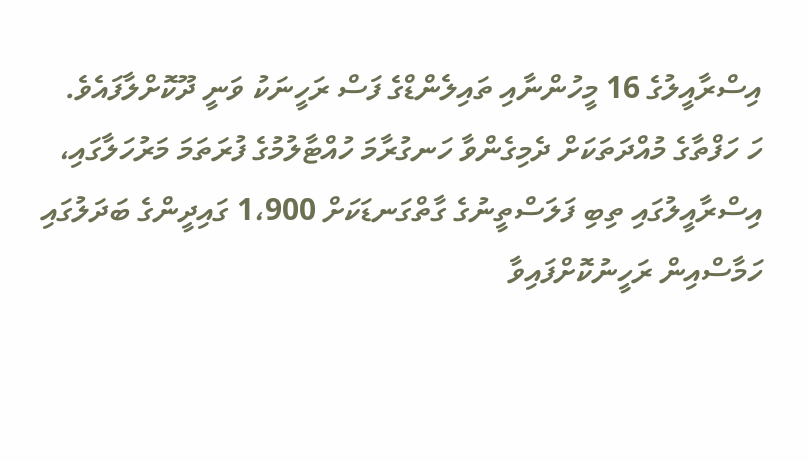އިސްރާއީލުގެ 16 މީހުންނާއި ތައިލެންޑްގެ ފަސް ރަހީނަކު ވަނީ ދޫކޮށްލާފައެވެ.
ހަ ހަފްތާގެ މުއްދަތަކަށް ދެމިގެންވާ ހަނގުރާމަ ހުއްޓާލުމުގެ ފުރަތަމަ މަރުހަލާގައި، އިސްރާއީލުގައި ތިބި ފަލަސްތީނުގެ ގާތްގަނޑަކަށް 1،900 ގައިދީންގެ ބަދަލުގައި ހަމާސްއިން ރަހީނުކޮށްފައިވާ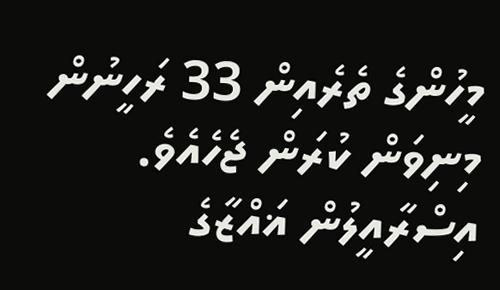މީހުންގެ ތެރެއިން 33 ރަހީނުން މިނިވަން ކުރަން ޖެހެއެވެ.
އިސްރާއީލުން ޣައްޒާގެ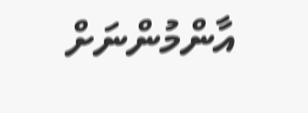އާންމުންނަށް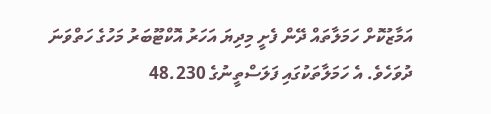އަމާޒުކޮށް ހަމަލާތައް ދޭން ފެށީ މިދިޔަ އަހަރު އޮކްޓޫބަރު މަހުގެ ހަތްވަނަ ދުވަހެވެ. އެ ހަމަލާތަކުގައި ފަލަސްތީނުގެ 48.230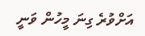އަށްވުރެ ގިނަ މީހުން ވަނީ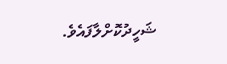ޝަހީދުކޮށްލާފައެވެ.